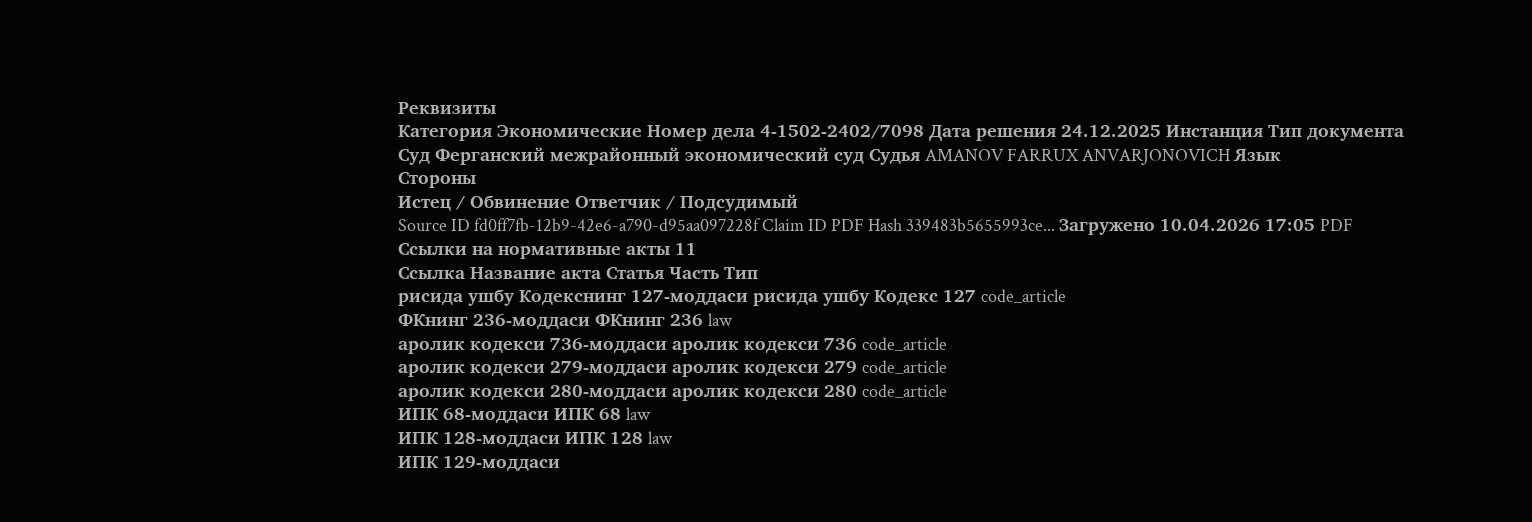Реквизиты
Категория Экономические Номер дела 4-1502-2402/7098 Дата решения 24.12.2025 Инстанция Тип документа Суд Ферганский межрайонный экономический суд Судья AMANOV FARRUX ANVARJONOVICH Язык
Стороны
Истец / Обвинение Ответчик / Подсудимый
Source ID fd0ff7fb-12b9-42e6-a790-d95aa097228f Claim ID PDF Hash 339483b5655993ce... Загружено 10.04.2026 17:05 PDF
Ссылки на нормативные акты 11
Ссылка Название акта Статья Часть Тип
рисида ушбу Кодекснинг 127-моддаси рисида ушбу Кодекс 127 code_article
ФКнинг 236-моддаси ФКнинг 236 law
аролик кодекси 736-моддаси аролик кодекси 736 code_article
аролик кодекси 279-моддаси аролик кодекси 279 code_article
аролик кодекси 280-моддаси аролик кодекси 280 code_article
ИПК 68-моддаси ИПК 68 law
ИПК 128-моддаси ИПК 128 law
ИПК 129-моддаси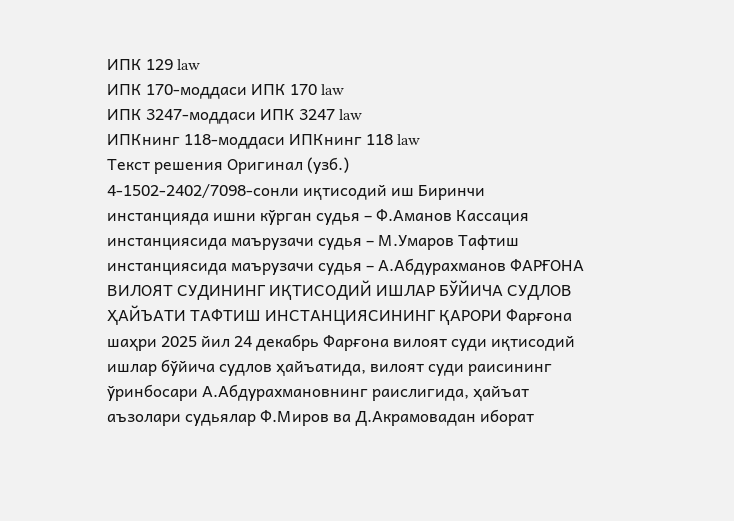ИПК 129 law
ИПК 170-моддаси ИПК 170 law
ИПК 3247-моддаси ИПК 3247 law
ИПКнинг 118-моддаси ИПКнинг 118 law
Текст решения Оригинал (узб.)
4-1502-2402/7098-сонли иқтисодий иш Биринчи инстанцияда ишни кўрган судья – Ф.Аманов Кассация инстанциясида маърузачи судья – М.Умаров Тафтиш инстанциясида маърузачи судья – А.Абдурахманов ФАРҒОНА ВИЛОЯТ СУДИНИНГ ИҚТИСОДИЙ ИШЛАР БЎЙИЧА СУДЛОВ ҲАЙЪАТИ ТАФТИШ ИНСТАНЦИЯСИНИНГ ҚАРОРИ Фарғона шаҳри 2025 йил 24 декабрь Фарғона вилоят суди иқтисодий ишлар бўйича судлов ҳайъатида, вилоят суди раисининг ўринбосари А.Абдурахмановнинг раислигида, ҳайъат аъзолари судьялар Ф.Миров ва Д.Акрамовадан иборат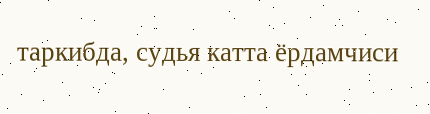таркибда, судья катта ёрдамчиси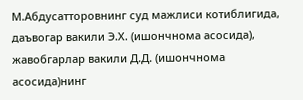М.Абдусатторовнинг суд мажлиси котиблигида, даъвогар вакили Э.Х. (ишончнома асосида), жавобгарлар вакили Д.Д. (ишончнома асосида)нинг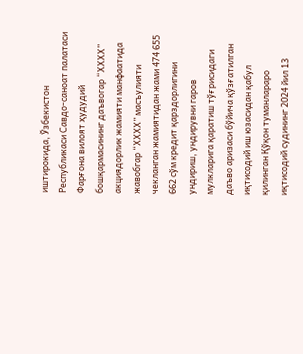иштирокида, Ўзбекистон Республикаси Савдо-саноат палатаси Фарғона вилоят ҳудудий бошқармасининг даъвогар “ХХХХ” акциядорлик жамияти манфаатида жавобгар “ХХХХ” масъулияти чекланган жамиятидан жами 474 655 662 сўм кредит қарздорлигини ундириш, ундирувни гаров мулкларига қаратиш тўғрисидаги даъво аризаси бўйича қўзғатилган иқтисодий иш юзасидан қабул қилинган Қўқон туманлараро иқтисодий судининг 2024 йил 13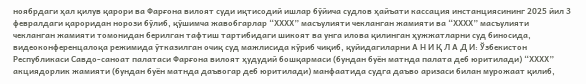ноябрдаги ҳал қилув қарори ва Фарғона вилоят суди иқтисодий ишлар бўйича судлов ҳайъати кассация инстанциясининг 2025 йил 3 февралдаги қароридан норози бўлиб, қўшимча жавобгарлар “ХХХХ” масъулияти чекланган жамияти ва “ХХХХ” масъулияти чекланган жамияти томонидан берилган тафтиш тартибидаги шикоят ва унга илова қилинган ҳужжатларни суд биносида, видеоконференцалоқа режимида ўтказилган очиқ суд мажлисида кўриб чиқиб, қуйидагиларни А Н И Қ Л А Д И: Ўзбекистон Республикаси Савдо-саноат палатаси Фарғона вилоят ҳудудий бошқармаси (бундан буён матнда палата деб юритилади) “ХХХХ” акциядорлик жамияти (бундан буён матнда даъвогар деб юритилади) манфаатида судга даъво аризаси билан мурожаат қилиб,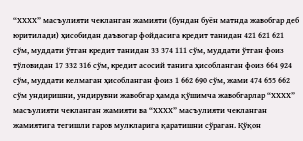“ХХХХ” масъулияти чекланган жамияти (бундан буён матнда жавобгар деб юритилади) ҳисобидан даъвогар фойдасига кредит танидан 421 621 621 сўм, муддати ўтган кредит танидан 33 374 111 сўм, муддати ўтган фоиз тўловидан 17 332 316 сўм, кредит асосий танига ҳисобланган фоиз 664 924 сўм, муддати келмаган ҳисобланган фоиз 1 662 690 сўм, жами 474 655 662 сўм ундиришни, ундирувни жавобгар ҳамда қўшимча жавобгарлар “ХХХХ” масъулияти чекланган жамияти ва “ХХХХ” масъулияти чекланган жамиятига тегишли гаров мулкларига қаратишни сўраган. Қўқон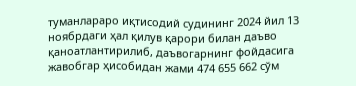туманлараро иқтисодий судининг 2024 йил 13 ноябрдаги ҳал қилув қарори билан даъво қаноатлантирилиб, даъвогарнинг фойдасига жавобгар ҳисобидан жами 474 655 662 сўм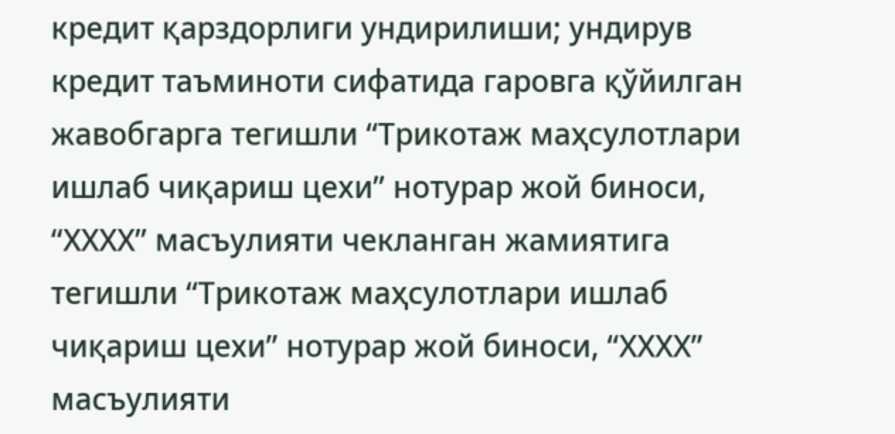кредит қарздорлиги ундирилиши; ундирув кредит таъминоти сифатида гаровга қўйилган жавобгарга тегишли “Трикотаж маҳсулотлари ишлаб чиқариш цехи” нотурар жой биноси, “ХХХХ” масъулияти чекланган жамиятига тегишли “Трикотаж маҳсулотлари ишлаб чиқариш цехи” нотурар жой биноси, “ХХХХ” масъулияти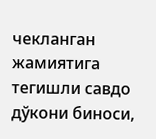чекланган жамиятига тегишли савдо дўкони биноси,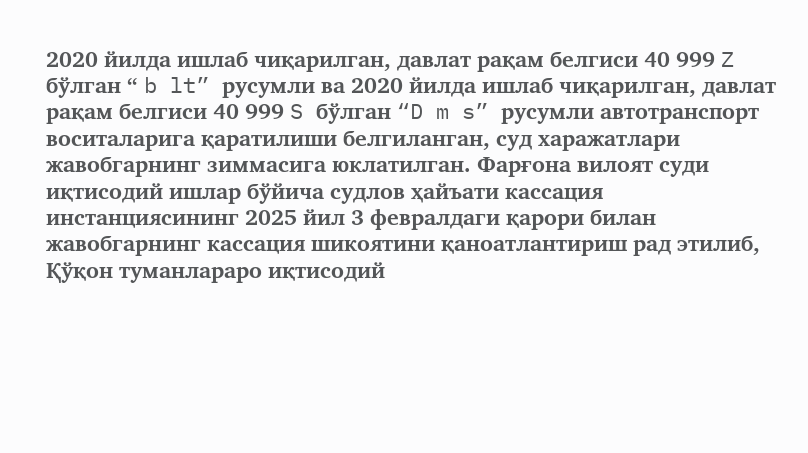2020 йилда ишлаб чиқарилган, давлат рақам белгиси 40 999 Z бўлган “ b lt” русумли ва 2020 йилда ишлаб чиқарилган, давлат рақам белгиси 40 999 S бўлган “D m s” русумли автотранспорт воситаларига қаратилиши белгиланган, суд харажатлари жавобгарнинг зиммасига юклатилган. Фарғона вилоят суди иқтисодий ишлар бўйича судлов ҳайъати кассация инстанциясининг 2025 йил 3 февралдаги қарори билан жавобгарнинг кассация шикоятини қаноатлантириш рад этилиб, Қўқон туманлараро иқтисодий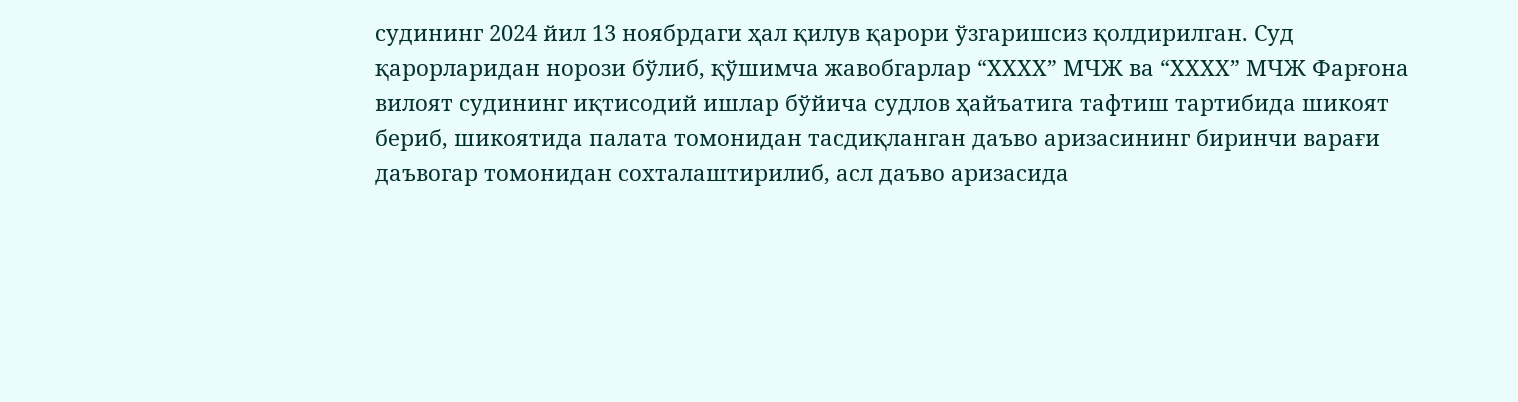судининг 2024 йил 13 ноябрдаги ҳал қилув қарори ўзгаришсиз қолдирилган. Суд қарорларидан норози бўлиб, қўшимча жавобгарлар “ХХХХ” МЧЖ ва “ХХХХ” МЧЖ Фарғона вилоят судининг иқтисодий ишлар бўйича судлов ҳайъатига тафтиш тартибида шикоят бериб, шикоятида палата томонидан тасдиқланган даъво аризасининг биринчи варағи даъвогар томонидан сохталаштирилиб, асл даъво аризасида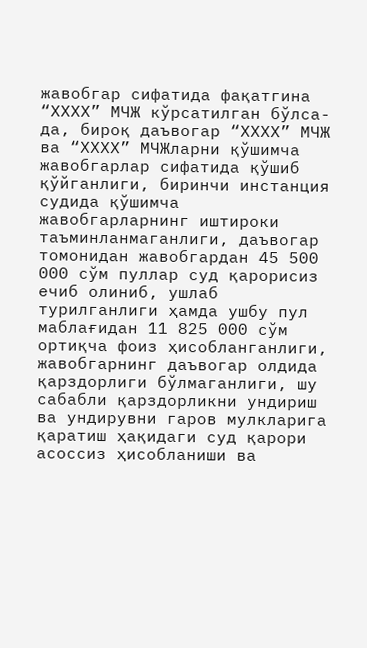жавобгар сифатида фақатгина “ХХХХ” МЧЖ кўрсатилган бўлса-да, бироқ даъвогар “ХХХХ” МЧЖ ва “ХХХХ” МЧЖларни қўшимча жавобгарлар сифатида қўшиб қўйганлиги, биринчи инстанция судида қўшимча жавобгарларнинг иштироки таъминланмаганлиги, даъвогар томонидан жавобгардан 45 500 000 сўм пуллар суд қарорисиз ечиб олиниб, ушлаб турилганлиги ҳамда ушбу пул маблағидан 11 825 000 сўм ортиқча фоиз ҳисобланганлиги, жавобгарнинг даъвогар олдида қарздорлиги бўлмаганлиги, шу сабабли қарздорликни ундириш ва ундирувни гаров мулкларига қаратиш ҳақидаги суд қарори асоссиз ҳисобланиши ва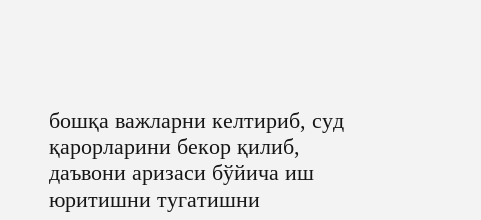бошқа важларни келтириб, суд қарорларини бекор қилиб, даъвони аризаси бўйича иш юритишни тугатишни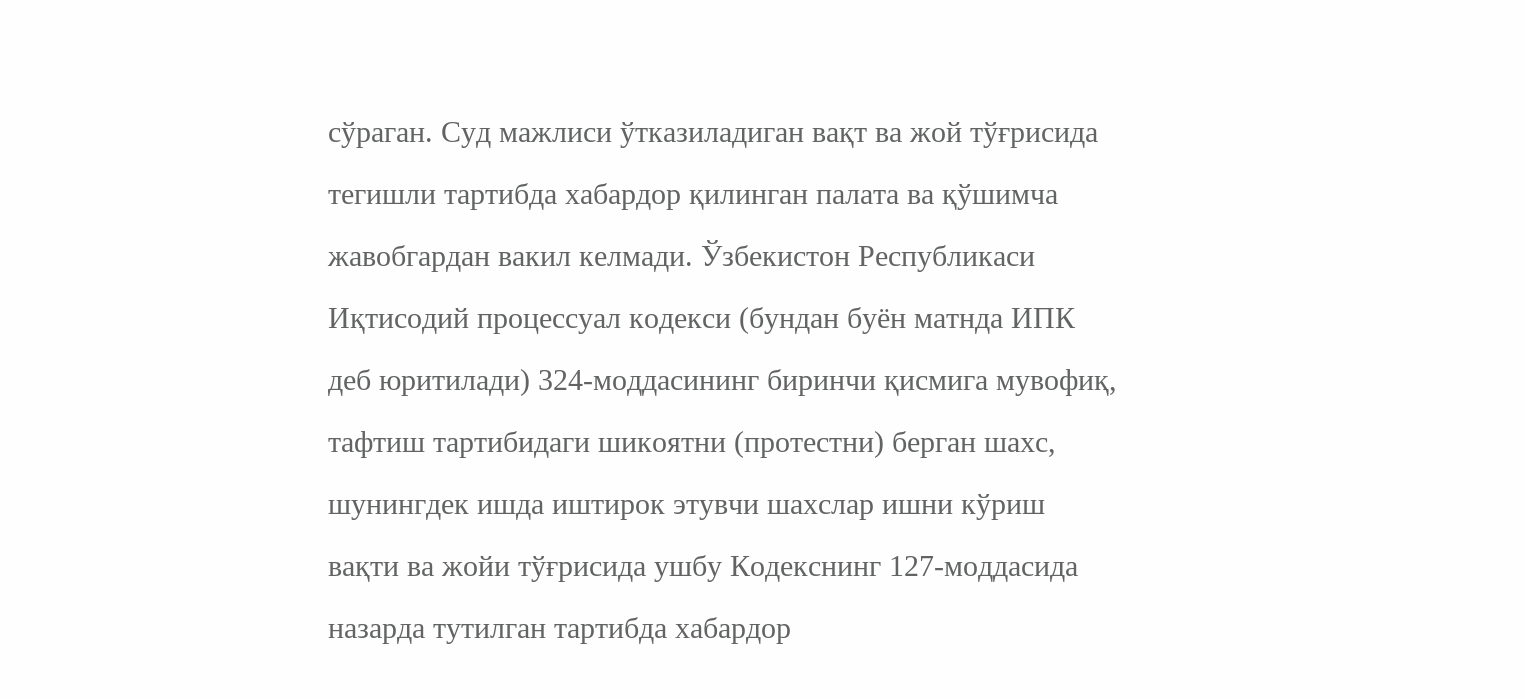сўраган. Суд мажлиси ўтказиладиган вақт ва жой тўғрисида тегишли тартибда хабардор қилинган палата ва қўшимча жавобгардан вакил келмади. Ўзбекистон Республикаси Иқтисодий процессуал кодекси (бундан буён матнда ИПК деб юритилади) 324-моддасининг биринчи қисмига мувофиқ, тафтиш тартибидаги шикоятни (протестни) берган шахс, шунингдек ишда иштирок этувчи шахслар ишни кўриш вақти ва жойи тўғрисида ушбу Кодекснинг 127-моддасида назарда тутилган тартибда хабардор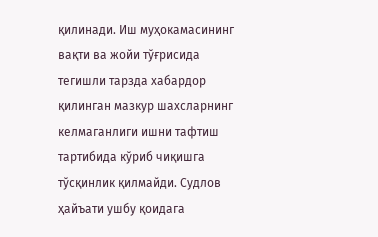қилинади. Иш муҳокамасининг вақти ва жойи тўғрисида тегишли тарзда хабардор қилинган мазкур шахсларнинг келмаганлиги ишни тафтиш тартибида кўриб чиқишга тўсқинлик қилмайди. Судлов ҳайъати ушбу қоидага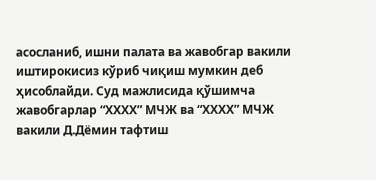асосланиб, ишни палата ва жавобгар вакили иштирокисиз кўриб чиқиш мумкин деб ҳисоблайди. Суд мажлисида қўшимча жавобгарлар “ХХХХ” МЧЖ ва “ХХХХ” МЧЖ вакили Д.Дёмин тафтиш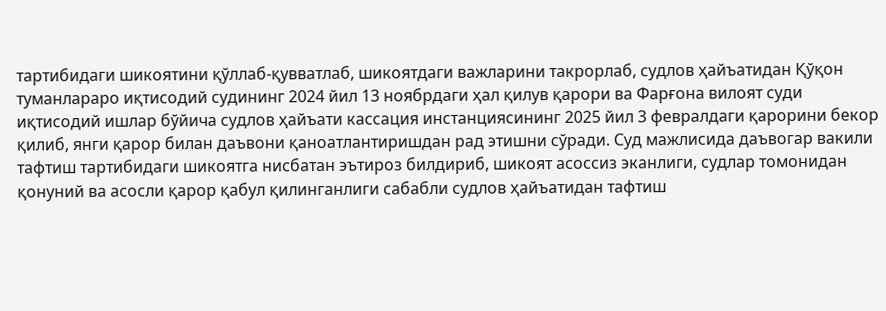тартибидаги шикоятини қўллаб-қувватлаб, шикоятдаги важларини такрорлаб, судлов ҳайъатидан Қўқон туманлараро иқтисодий судининг 2024 йил 13 ноябрдаги ҳал қилув қарори ва Фарғона вилоят суди иқтисодий ишлар бўйича судлов ҳайъати кассация инстанциясининг 2025 йил 3 февралдаги қарорини бекор қилиб, янги қарор билан даъвони қаноатлантиришдан рад этишни сўради. Суд мажлисида даъвогар вакили тафтиш тартибидаги шикоятга нисбатан эътироз билдириб, шикоят асоссиз эканлиги, судлар томонидан қонуний ва асосли қарор қабул қилинганлиги сабабли судлов ҳайъатидан тафтиш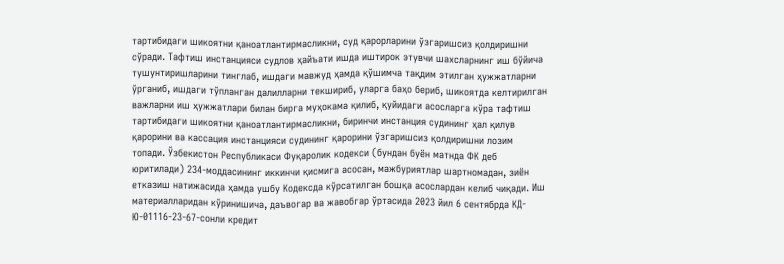тартибидаги шикоятни қаноатлантирмасликни, суд қарорларини ўзгаришсиз қолдиришни сўради. Тафтиш инстанцияси судлов ҳайъати ишда иштирок этувчи шахсларнинг иш бўйича тушунтиришларини тинглаб, ишдаги мавжуд ҳамда қўшимча тақдим этилган ҳужжатларни ўрганиб, ишдаги тўпланган далилларни текшириб, уларга баҳо бериб, шикоятда келтирилган важларни иш ҳужжатлари билан бирга муҳокама қилиб, қуйидаги асосларга кўра тафтиш тартибидаги шикоятни қаноатлантирмасликни, биринчи инстанция судининг ҳал қилув қарорини ва кассация инстанцияси судининг қарорини ўзгаришсиз қолдиришни лозим топади. Ўзбекистон Республикаси Фуқаролик кодекси (бундан буён матнда ФК деб юритилади) 234-моддасининг иккинчи қисмига асосан, мажбуриятлар шартномадан, зиён етказиш натижасида ҳамда ушбу Кодексда кўрсатилган бошқа асослардан келиб чиқади. Иш материалларидан кўринишича, даъвогар ва жавобгар ўртасида 2023 йил 6 сентябрда КД-Ю-01116-23-67-сонли кредит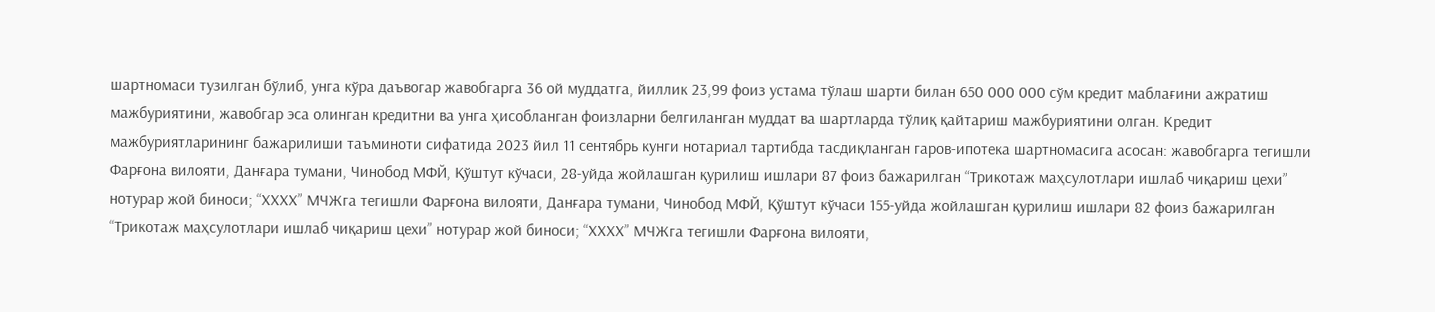шартномаси тузилган бўлиб, унга кўра даъвогар жавобгарга 36 ой муддатга, йиллик 23,99 фоиз устама тўлаш шарти билан 650 000 000 сўм кредит маблағини ажратиш мажбуриятини, жавобгар эса олинган кредитни ва унга ҳисобланган фоизларни белгиланган муддат ва шартларда тўлиқ қайтариш мажбуриятини олган. Кредит мажбуриятларининг бажарилиши таъминоти сифатида 2023 йил 11 сентябрь кунги нотариал тартибда тасдиқланган гаров-ипотека шартномасига асосан: жавобгарга тегишли Фарғона вилояти, Данғара тумани, Чинобод МФЙ, Қўштут кўчаси, 28-уйда жойлашган қурилиш ишлари 87 фоиз бажарилган “Трикотаж маҳсулотлари ишлаб чиқариш цехи” нотурар жой биноси; “ХХХХ” МЧЖга тегишли Фарғона вилояти, Данғара тумани, Чинобод МФЙ, Қўштут кўчаси 155-уйда жойлашган қурилиш ишлари 82 фоиз бажарилган “Трикотаж маҳсулотлари ишлаб чиқариш цехи” нотурар жой биноси; “ХХХХ” МЧЖга тегишли Фарғона вилояти,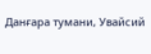Данғара тумани, Увайсий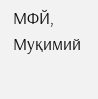МФЙ, Муқимий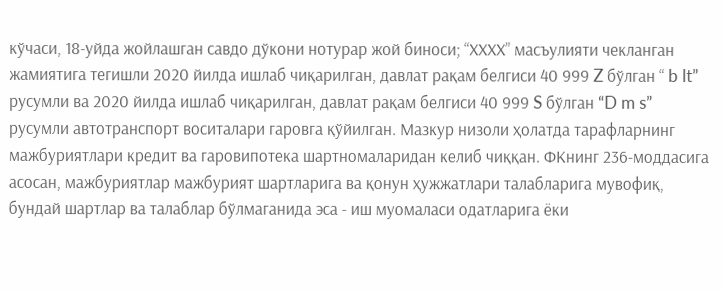кўчаси, 18-уйда жойлашган савдо дўкони нотурар жой биноси; “ХХХХ” масъулияти чекланган жамиятига тегишли 2020 йилда ишлаб чиқарилган, давлат рақам белгиси 40 999 Z бўлган “ b lt” русумли ва 2020 йилда ишлаб чиқарилган, давлат рақам белгиси 40 999 S бўлган “D m s” русумли автотранспорт воситалари гаровга қўйилган. Мазкур низоли ҳолатда тарафларнинг мажбуриятлари кредит ва гаровипотека шартномаларидан келиб чиққан. ФКнинг 236-моддасига асосан, мажбуриятлар мажбурият шартларига ва қонун ҳужжатлари талабларига мувофиқ, бундай шартлар ва талаблар бўлмаганида эса - иш муомаласи одатларига ёки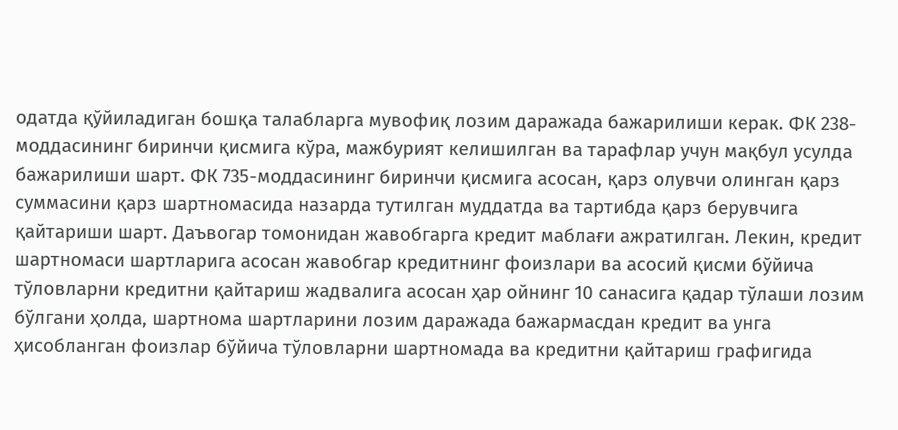одатда қўйиладиган бошқа талабларга мувофиқ лозим даражада бажарилиши керак. ФК 238-моддасининг биринчи қисмига кўра, мажбурият келишилган ва тарафлар учун мақбул усулда бажарилиши шарт. ФК 735-моддасининг биринчи қисмига асосан, қарз олувчи олинган қарз суммасини қарз шартномасида назарда тутилган муддатда ва тартибда қарз берувчига қайтариши шарт. Даъвогар томонидан жавобгарга кредит маблағи ажратилган. Лекин, кредит шартномаси шартларига асосан жавобгар кредитнинг фоизлари ва асосий қисми бўйича тўловларни кредитни қайтариш жадвалига асосан ҳар ойнинг 10 санасига қадар тўлаши лозим бўлгани ҳолда, шартнома шартларини лозим даражада бажармасдан кредит ва унга ҳисобланган фоизлар бўйича тўловларни шартномада ва кредитни қайтариш графигида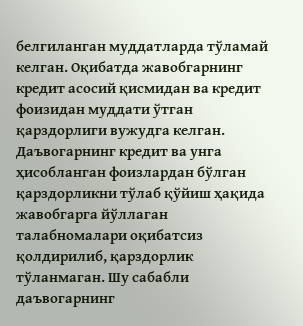белгиланган муддатларда тўламай келган. Оқибатда жавобгарнинг кредит асосий қисмидан ва кредит фоизидан муддати ўтган қарздорлиги вужудга келган. Даъвогарнинг кредит ва унга ҳисобланган фоизлардан бўлган қарздорликни тўлаб қўйиш ҳақида жавобгарга йўллаган талабномалари оқибатсиз қолдирилиб, қарздорлик тўланмаган. Шу сабабли даъвогарнинг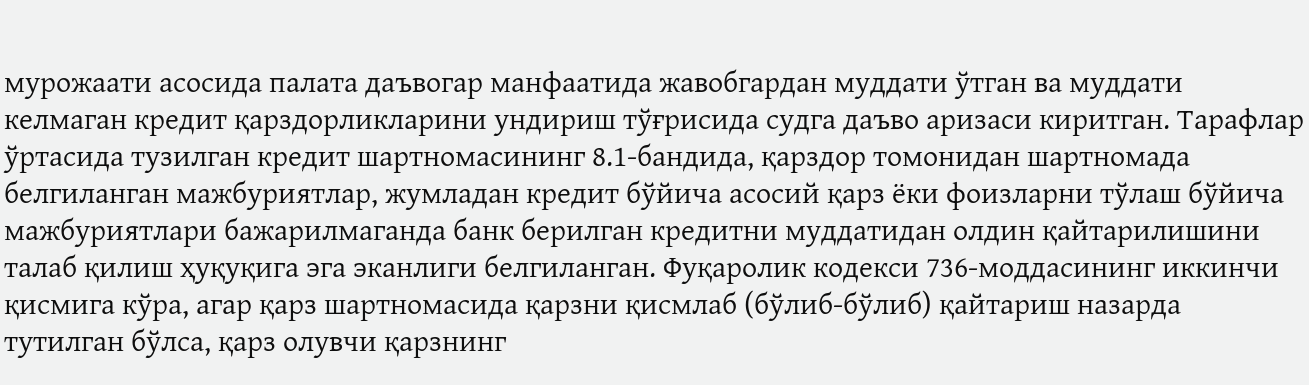мурожаати асосида палата даъвогар манфаатида жавобгардан муддати ўтган ва муддати келмаган кредит қарздорликларини ундириш тўғрисида судга даъво аризаси киритган. Тарафлар ўртасида тузилган кредит шартномасининг 8.1-бандида, қарздор томонидан шартномада белгиланган мажбуриятлар, жумладан кредит бўйича асосий қарз ёки фоизларни тўлаш бўйича мажбуриятлари бажарилмаганда банк берилган кредитни муддатидан олдин қайтарилишини талаб қилиш ҳуқуқига эга эканлиги белгиланган. Фуқаролик кодекси 736-моддасининг иккинчи қисмига кўра, агар қарз шартномасида қарзни қисмлаб (бўлиб-бўлиб) қайтариш назарда тутилган бўлса, қарз олувчи қарзнинг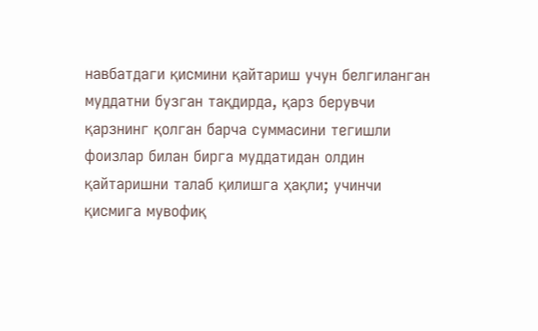навбатдаги қисмини қайтариш учун белгиланган муддатни бузган тақдирда, қарз берувчи қарзнинг қолган барча суммасини тегишли фоизлар билан бирга муддатидан олдин қайтаришни талаб қилишга ҳақли; учинчи қисмига мувофиқ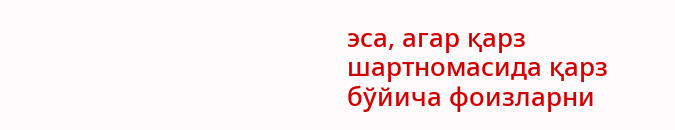эса, агар қарз шартномасида қарз бўйича фоизларни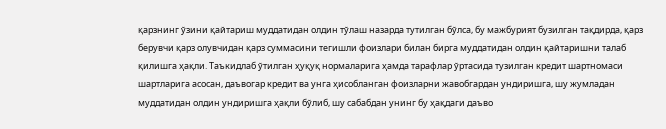қарзнинг ўзини қайтариш муддатидан олдин тўлаш назарда тутилган бўлса, бу мажбурият бузилган тақдирда, қарз берувчи қарз олувчидан қарз суммасини тегишли фоизлари билан бирга муддатидан олдин қайтаришни талаб қилишга ҳақли. Таъкидлаб ўтилган ҳуқуқ нормаларига ҳамда тарафлар ўртасида тузилган кредит шартномаси шартларига асосан, даъвогар кредит ва унга ҳисобланган фоизларни жавобгардан ундиришга, шу жумладан муддатидан олдин ундиришга ҳақли бўлиб, шу сабабдан унинг бу ҳақдаги даъво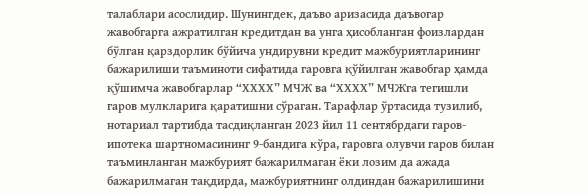талаблари асослидир. Шунингдек, даъво аризасида даъвогар жавобгарга ажратилган кредитдан ва унга ҳисобланган фоизлардан бўлган қарздорлик бўйича ундирувни кредит мажбуриятларининг бажарилиши таъминоти сифатида гаровга қўйилган жавобгар ҳамда қўшимча жавобгарлар “ХХХХ” МЧЖ ва “ХХХХ” МЧЖга тегишли гаров мулкларига қаратишни сўраган. Тарафлар ўртасида тузилиб, нотариал тартибда тасдиқланган 2023 йил 11 сентябрдаги гаров-ипотека шартномасининг 9-бандига кўра, гаровга олувчи гаров билан таъминланган мажбурият бажарилмаган ёки лозим да ажада бажарилмаган тақдирда, мажбуриятнинг олдиндан бажарилишини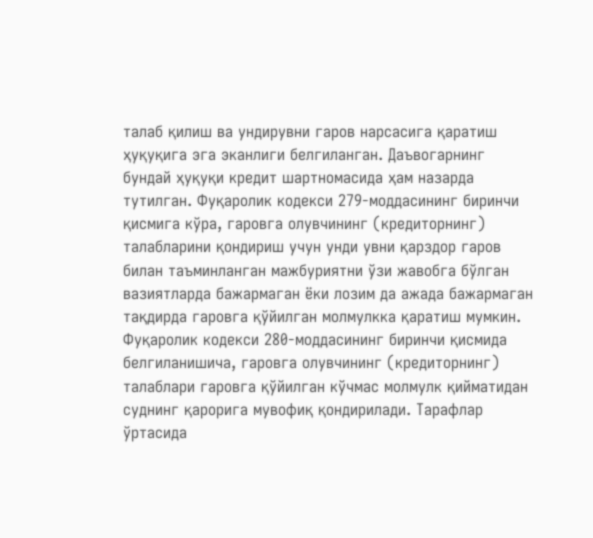талаб қилиш ва ундирувни гаров нарсасига қаратиш ҳуқуқига эга эканлиги белгиланган. Даъвогарнинг бундай ҳуқуқи кредит шартномасида ҳам назарда тутилган. Фуқаролик кодекси 279-моддасининг биринчи қисмига кўра, гаровга олувчининг (кредиторнинг) талабларини қондириш учун унди увни қарздор гаров билан таъминланган мажбуриятни ўзи жавобга бўлган вазиятларда бажармаган ёки лозим да ажада бажармаган тақдирда гаровга қўйилган молмулкка қаратиш мумкин. Фуқаролик кодекси 280-моддасининг биринчи қисмида белгиланишича, гаровга олувчининг (кредиторнинг) талаблари гаровга қўйилган кўчмас молмулк қийматидан суднинг қарорига мувофиқ қондирилади. Тарафлар ўртасида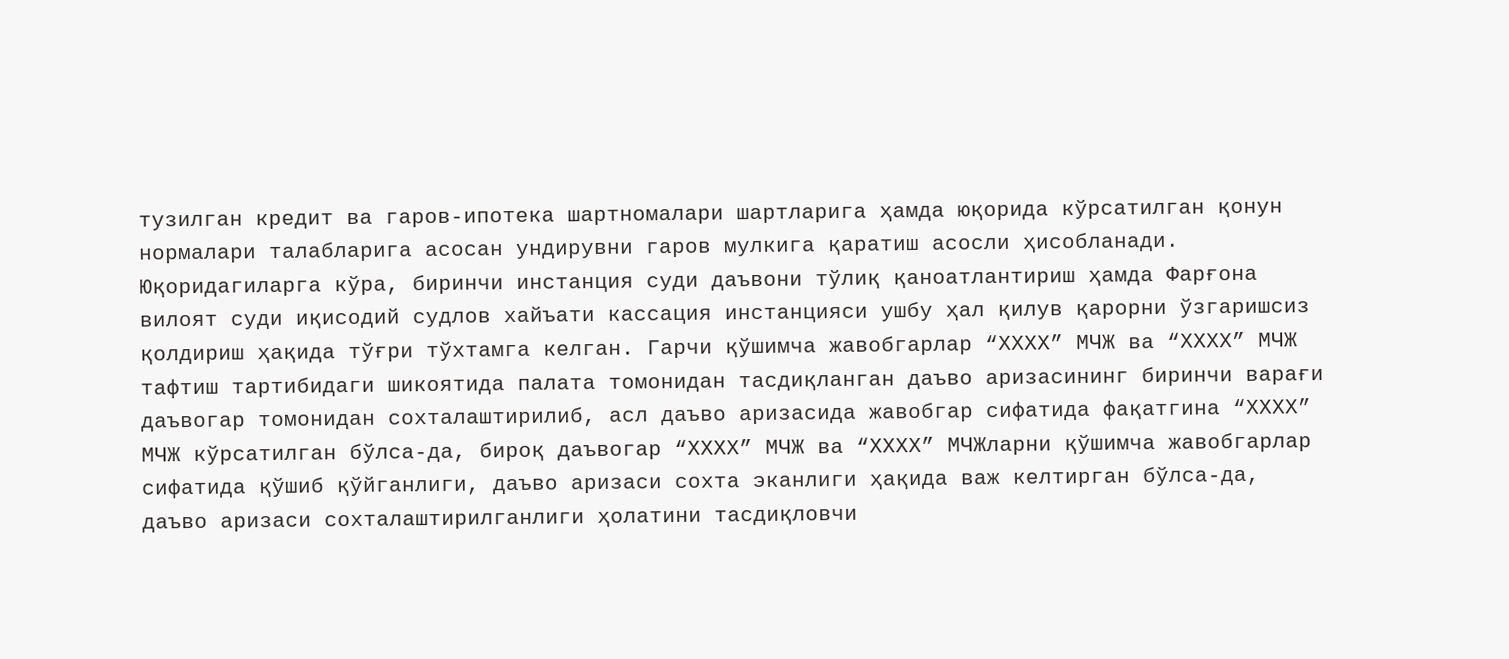тузилган кредит ва гаров-ипотека шартномалари шартларига ҳамда юқорида кўрсатилган қонун нормалари талабларига асосан ундирувни гаров мулкига қаратиш асосли ҳисобланади. Юқоридагиларга кўра, биринчи инстанция суди даъвони тўлиқ қаноатлантириш ҳамда Фарғона вилоят суди иқисодий судлов хайъати кассация инстанцияси ушбу ҳал қилув қарорни ўзгаришсиз қолдириш ҳақида тўғри тўхтамга келган. Гарчи қўшимча жавобгарлар “ХХХХ” МЧЖ ва “ХХХХ” МЧЖ тафтиш тартибидаги шикоятида палата томонидан тасдиқланган даъво аризасининг биринчи варағи даъвогар томонидан сохталаштирилиб, асл даъво аризасида жавобгар сифатида фақатгина “ХХХХ” МЧЖ кўрсатилган бўлса-да, бироқ даъвогар “ХХХХ” МЧЖ ва “ХХХХ” МЧЖларни қўшимча жавобгарлар сифатида қўшиб қўйганлиги, даъво аризаси сохта эканлиги ҳақида важ келтирган бўлса-да, даъво аризаси сохталаштирилганлиги ҳолатини тасдиқловчи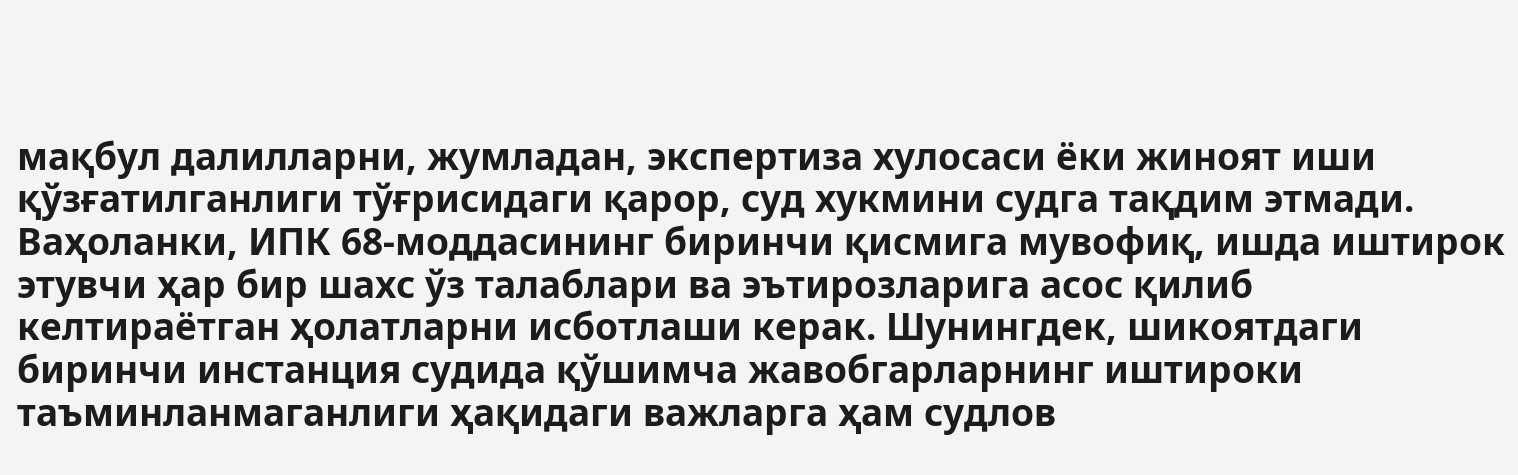мақбул далилларни, жумладан, экспертиза хулосаси ёки жиноят иши қўзғатилганлиги тўғрисидаги қарор, суд хукмини судга тақдим этмади. Ваҳоланки, ИПК 68-моддасининг биринчи қисмига мувофиқ, ишда иштирок этувчи ҳар бир шахс ўз талаблари ва эътирозларига асос қилиб келтираётган ҳолатларни исботлаши керак. Шунингдек, шикоятдаги биринчи инстанция судида қўшимча жавобгарларнинг иштироки таъминланмаганлиги ҳақидаги важларга ҳам судлов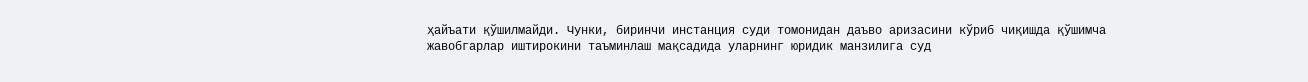ҳайъати қўшилмайди. Чунки, биринчи инстанция суди томонидан даъво аризасини кўриб чиқишда қўшимча жавобгарлар иштирокини таъминлаш мақсадида уларнинг юридик манзилига суд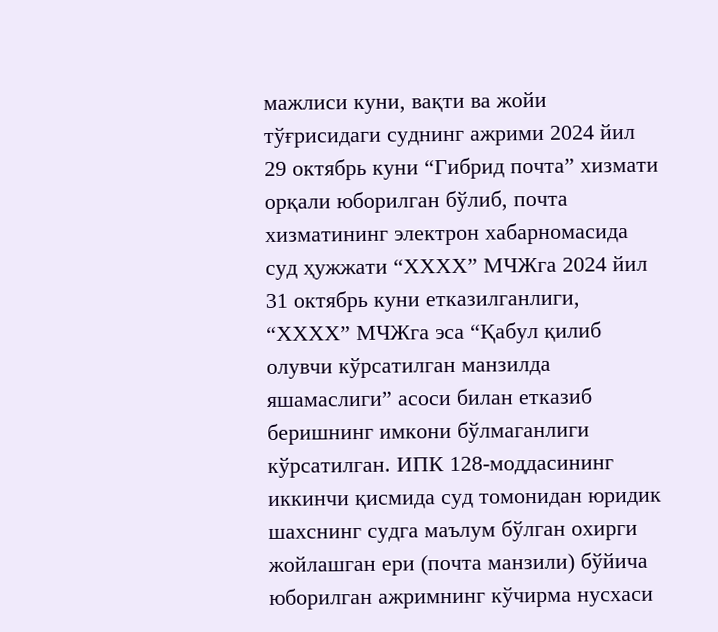мажлиси куни, вақти ва жойи тўғрисидаги суднинг ажрими 2024 йил 29 октябрь куни “Гибрид почта” хизмати орқали юборилган бўлиб, почта хизматининг электрон хабарномасида суд ҳужжати “ХХХХ” МЧЖга 2024 йил 31 октябрь куни етказилганлиги, “ХХХХ” МЧЖга эса “Қабул қилиб олувчи кўрсатилган манзилда яшамаслиги” асоси билан етказиб беришнинг имкони бўлмаганлиги кўрсатилган. ИПК 128-моддасининг иккинчи қисмида суд томонидан юридик шахснинг судга маълум бўлган охирги жойлашган ери (почта манзили) бўйича юборилган ажримнинг кўчирма нусхаси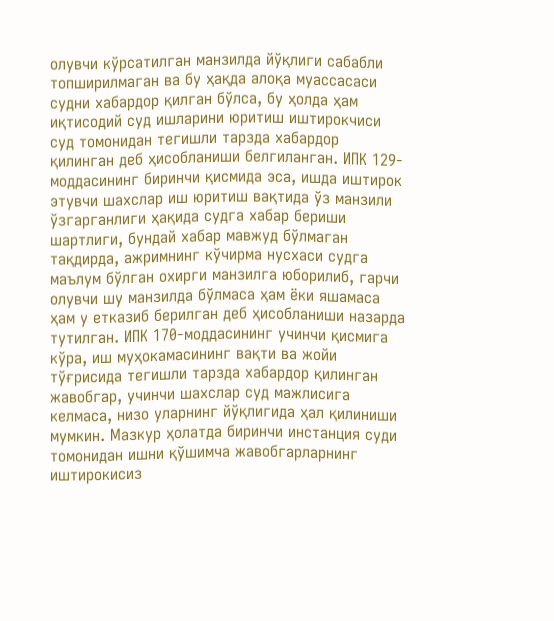олувчи кўрсатилган манзилда йўқлиги сабабли топширилмаган ва бу ҳақда алоқа муассасаси судни хабардор қилган бўлса, бу ҳолда ҳам иқтисодий суд ишларини юритиш иштирокчиси суд томонидан тегишли тарзда хабардор қилинган деб ҳисобланиши белгиланган. ИПК 129-моддасининг биринчи қисмида эса, ишда иштирок этувчи шахслар иш юритиш вақтида ўз манзили ўзгарганлиги ҳақида судга хабар бериши шартлиги, бундай хабар мавжуд бўлмаган тақдирда, ажримнинг кўчирма нусхаси судга маълум бўлган охирги манзилга юборилиб, гарчи олувчи шу манзилда бўлмаса ҳам ёки яшамаса ҳам у етказиб берилган деб ҳисобланиши назарда тутилган. ИПК 170-моддасининг учинчи қисмига кўра, иш муҳокамасининг вақти ва жойи тўғрисида тегишли тарзда хабардор қилинган жавобгар, учинчи шахслар суд мажлисига келмаса, низо уларнинг йўқлигида ҳал қилиниши мумкин. Мазкур ҳолатда биринчи инстанция суди томонидан ишни қўшимча жавобгарларнинг иштирокисиз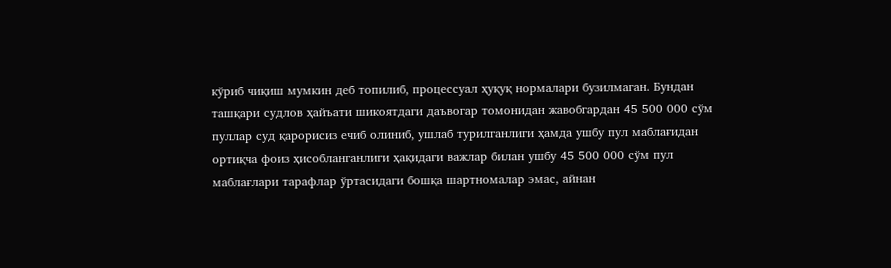кўриб чиқиш мумкин деб топилиб, процессуал ҳуқуқ нормалари бузилмаган. Бундан ташқари судлов ҳайъати шикоятдаги даъвогар томонидан жавобгардан 45 500 000 сўм пуллар суд қарорисиз ечиб олиниб, ушлаб турилганлиги ҳамда ушбу пул маблағидан ортиқча фоиз ҳисобланганлиги ҳақидаги важлар билан ушбу 45 500 000 сўм пул маблағлари тарафлар ўртасидаги бошқа шартномалар эмас, айнан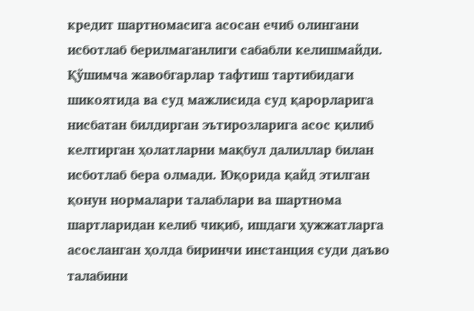кредит шартномасига асосан ечиб олингани исботлаб берилмаганлиги сабабли келишмайди. Қўшимча жавобгарлар тафтиш тартибидаги шикоятида ва суд мажлисида суд қарорларига нисбатан билдирган эътирозларига асос қилиб келтирган ҳолатларни мақбул далиллар билан исботлаб бера олмади. Юқорида қайд этилган қонун нормалари талаблари ва шартнома шартларидан келиб чиқиб, ишдаги ҳужжатларга асосланган ҳолда биринчи инстанция суди даъво талабини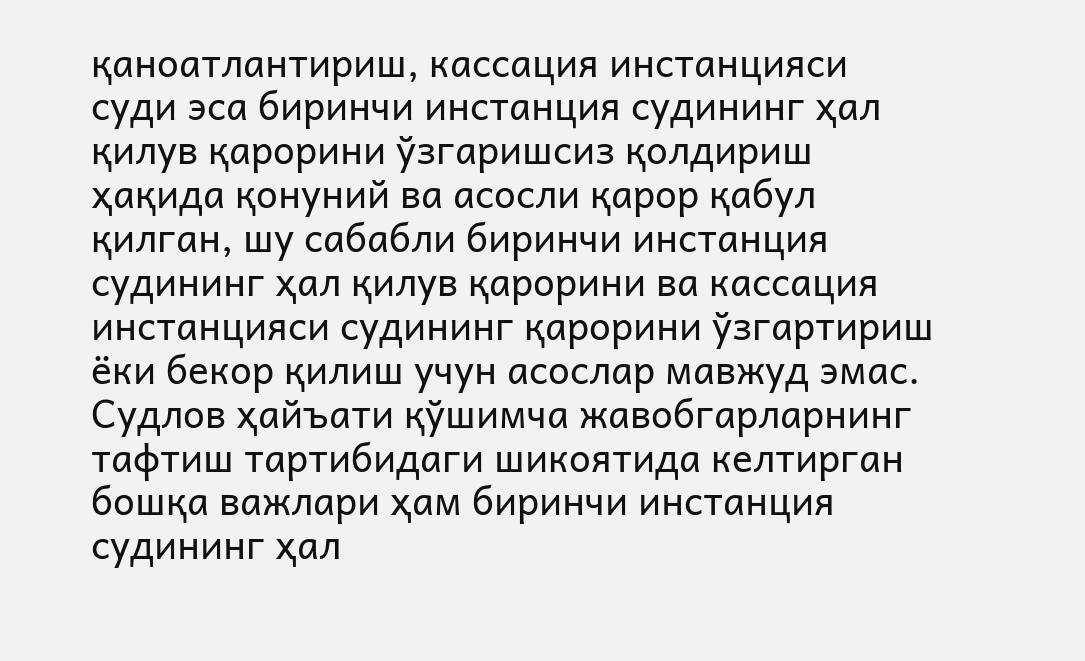қаноатлантириш, кассация инстанцияси суди эса биринчи инстанция судининг ҳал қилув қарорини ўзгаришсиз қолдириш ҳақида қонуний ва асосли қарор қабул қилган, шу сабабли биринчи инстанция судининг ҳал қилув қарорини ва кассация инстанцияси судининг қарорини ўзгартириш ёки бекор қилиш учун асослар мавжуд эмас. Судлов ҳайъати қўшимча жавобгарларнинг тафтиш тартибидаги шикоятида келтирган бошқа важлари ҳам биринчи инстанция судининг ҳал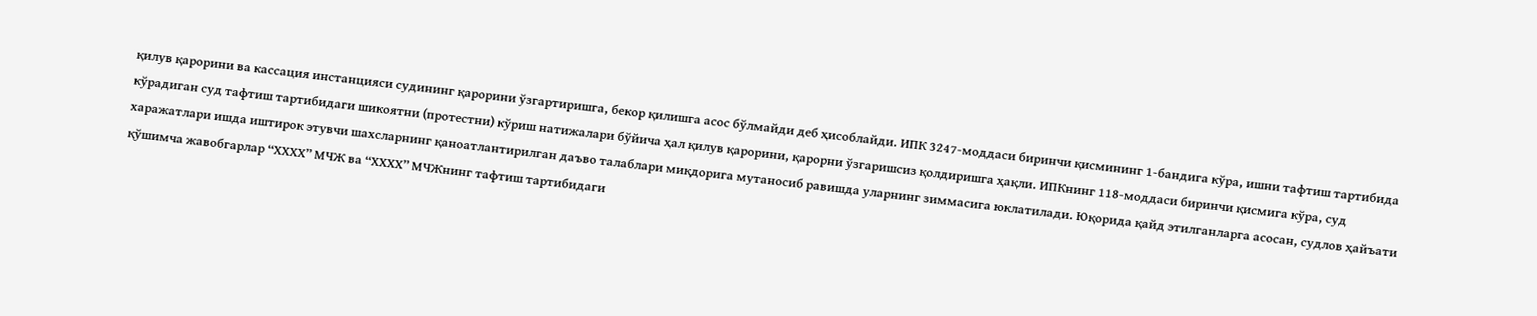қилув қарорини ва кассация инстанцияси судининг қарорини ўзгартиришга, бекор қилишга асос бўлмайди деб ҳисоблайди. ИПК 3247-моддаси биринчи қисмининг 1-бандига кўра, ишни тафтиш тартибида кўрадиган суд тафтиш тартибидаги шикоятни (протестни) кўриш натижалари бўйича ҳал қилув қарорини, қарорни ўзгаришсиз қолдиришга ҳақли. ИПКнинг 118-моддаси биринчи қисмига кўра, суд харажатлари ишда иштирок этувчи шахсларнинг қаноатлантирилган даъво талаблари миқдорига мутаносиб равишда уларнинг зиммасига юклатилади. Юқорида қайд этилганларга асосан, судлов ҳайъати қўшимча жавобгарлар “ХХХХ” МЧЖ ва “ХХХХ” МЧЖнинг тафтиш тартибидаги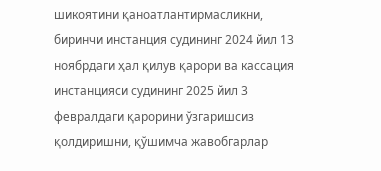шикоятини қаноатлантирмасликни, биринчи инстанция судининг 2024 йил 13 ноябрдаги ҳал қилув қарори ва кассация инстанцияси судининг 2025 йил 3 февралдаги қарорини ўзгаришсиз қолдиришни, қўшимча жавобгарлар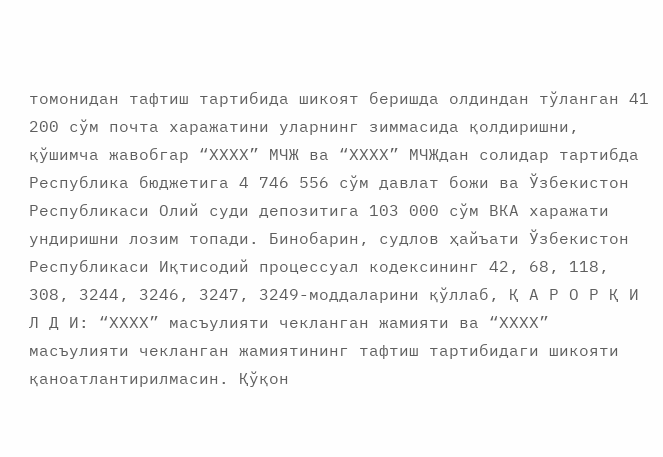томонидан тафтиш тартибида шикоят беришда олдиндан тўланган 41 200 сўм почта харажатини уларнинг зиммасида қолдиришни, қўшимча жавобгар “ХХХХ” МЧЖ ва “ХХХХ” МЧЖдан солидар тартибда Республика бюджетига 4 746 556 сўм давлат божи ва Ўзбекистон Республикаси Олий суди депозитига 103 000 сўм ВКА харажати ундиришни лозим топади. Бинобарин, судлов ҳайъати Ўзбекистон Республикаси Иқтисодий процессуал кодексининг 42, 68, 118, 308, 3244, 3246, 3247, 3249-моддаларини қўллаб, Қ А Р О Р Қ И Л Д И: “ХХХХ” масъулияти чекланган жамияти ва “ХХХХ” масъулияти чекланган жамиятининг тафтиш тартибидаги шикояти қаноатлантирилмасин. Қўқон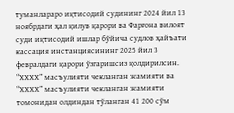туманлараро иқтисодий судининг 2024 йил 13 ноябрдаги ҳал қилув қарори ва Фарғона вилоят суди иқтисодий ишлар бўйича судлов ҳайъати кассация инстанциясининг 2025 йил 3 февралдаги қарори ўзгаришсиз қолдирилсин. “ХХХХ” масъулияти чекланган жамияти ва “ХХХХ” масъулияти чекланган жамияти томонидан олдиндан тўланган 41 200 сўм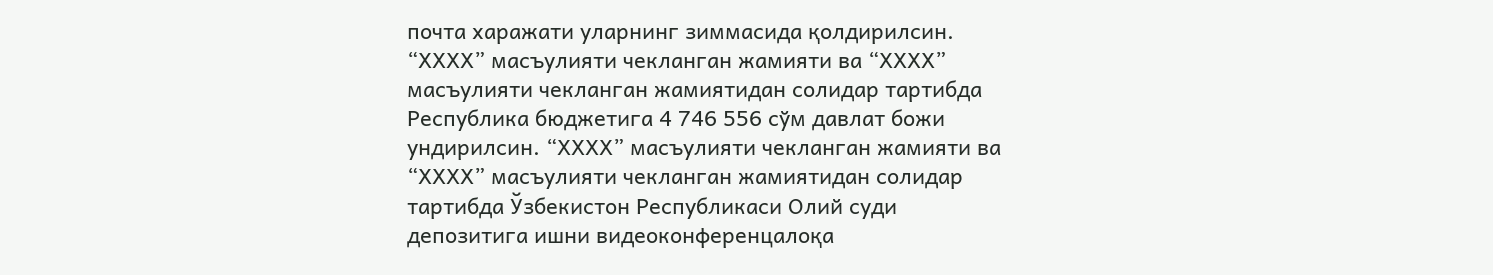почта харажати уларнинг зиммасида қолдирилсин. “ХХХХ” масъулияти чекланган жамияти ва “ХХХХ” масъулияти чекланган жамиятидан солидар тартибда Республика бюджетига 4 746 556 сўм давлат божи ундирилсин. “ХХХХ” масъулияти чекланган жамияти ва “ХХХХ” масъулияти чекланган жамиятидан солидар тартибда Ўзбекистон Республикаси Олий суди депозитига ишни видеоконференцалоқа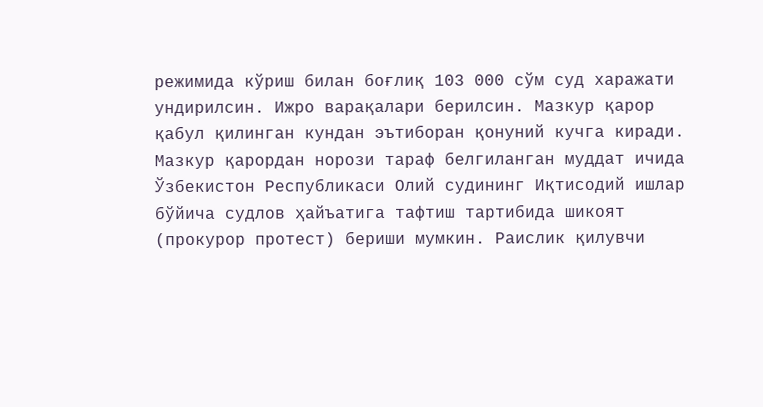режимида кўриш билан боғлиқ 103 000 сўм суд харажати ундирилсин. Ижро варақалари берилсин. Мазкур қарор қабул қилинган кундан эътиборан қонуний кучга киради. Мазкур қарордан норози тараф белгиланган муддат ичида Ўзбекистон Республикаси Олий судининг Иқтисодий ишлар бўйича судлов ҳайъатига тафтиш тартибида шикоят (прокурор протест) бериши мумкин. Раислик қилувчи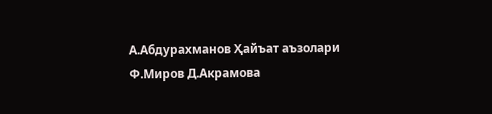А.Абдурахманов Ҳайъат аъзолари Ф.Миров Д.Акрамова